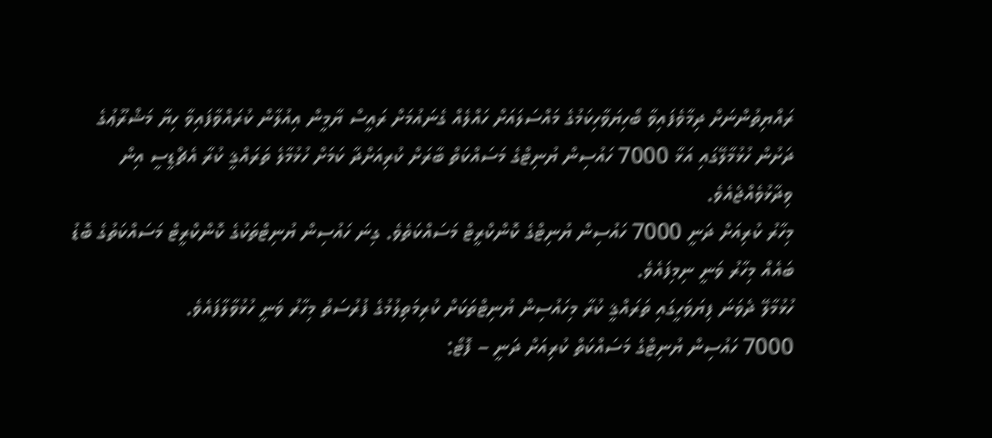ރައްޔިތުންނަށް ދިމާވެފައިވާ ބޯހިޔަވާހިކަމުގެ މައްސަލައަށް ހައްލެއް ގެނައުމަށް ރައީސް ޔާމީން އިއުލާން ކުރައްވާފައިވާ ހިޔާ މަޝްރޫޢުގެ ދަށުން ހުޅުމާލޭގައި އަޅާ 7000 ހައުސިން ޔުނިޓްގެ މަސައްކަތް ބާރަށް ކުރިއަށްދާ ކަމަށް ހުޅުމާލެ ތަރައްޤީ ކުރާ އެޗްޑީސީ އިން ވިދާޅުވެއްޖެއެވެ.
މިހާރު ކުރިއަށް ދަނީ 7000 ހައުސިން ޔުނިޓްގެ ކޮންކްރީޓް މަސައްކަތެވެ. ގިނަ ހައުސިން ޔުނިޓްތަކުގެ ކޮންކްރީޓް މަސައްކަތުގެ ބޮޑު ބައެއް މިހާރު ވަނީ ނިމިފައެވެ.
ހުޅުމާލޭ ދެވަނަ ފިޔަވަހީގައި ތަރައްޤީ ކުރާ މިހައުސިން ޔުނިޓްތަކަށް ކުރިމަތިލުމުގެ ފުރުސަތު މިހާރު ވަނީ ހުޅުވާލާފައެވެ.
7000 ހައުސިން ޔުނިޓްގެ މަސައްކަތް ކުރިއަށް ދަނީ – ފޮޓޯ: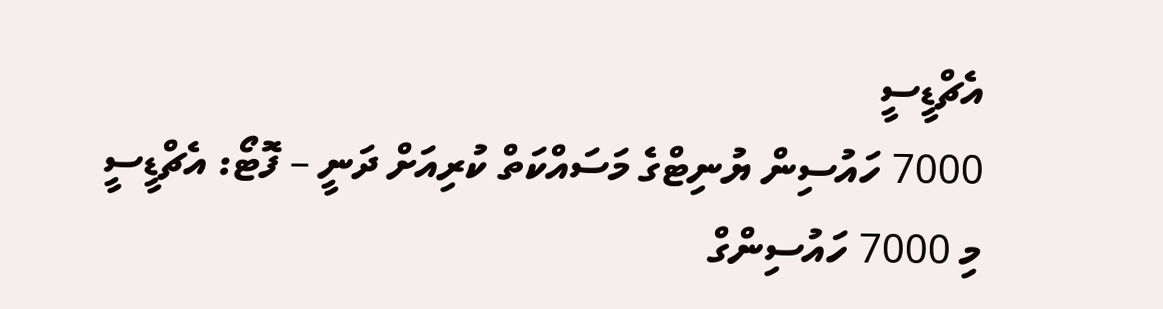އެޗްޑީސީ
7000 ހައުސިން ޔުނިޓްގެ މަސައްކަތް ކުރިއަށް ދަނީ – ފޮޓޯ: އެޗްޑީސީ
މި 7000 ހައުސިންގް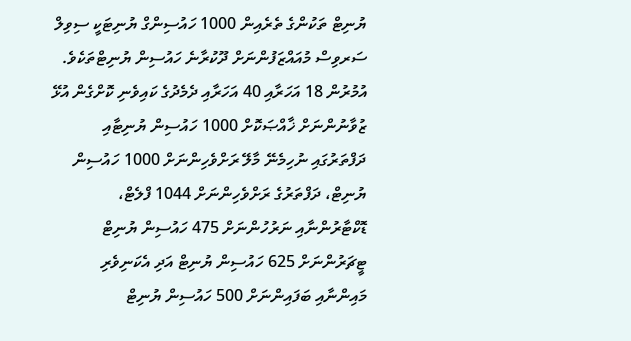ޔުނިޓް ތަކުންގެ ތެރެއިން 1000 ހައުސިންގް ޔުނިޓަކީ ސިވިލް ސަރވިސް މުއައްޒަފުންނަށް ދޫކުރާނެ ހައުސިން ޔުނިޓްތަކެވެ. އުމުރުން 18 އަހަރާއި 40 އަހަރާއި ދެމެދުގެ ކައިވެނި ކޮށްގެން އުޅޭ ޒުވާނުންނަށް ޚާއްޞަކޮށް 1000 ހައުސިން ޔުނިޓާއި ދަފްތަރުގައި ނުހިމެނޭ މާލޭ ރަށްވެހިންނަށް 1000 ހައުސިން ޔުނިޓް، ދަފްތަރުގެ ރަށްވެހިންނަށް 1044 ފްލެޓް، ޑޮކްޓާރުންނާއި ނަރުހުންނަށް 475 ހައުސިން ޔުނިޓް ޓީޗަރުންނަށް 625 ހައުސިން ޔުނިޓް އަދި އެކަނިވެރި މައިންނާއި ބަފައިންނަށް 500 ހައުސިން ޔުނިޓް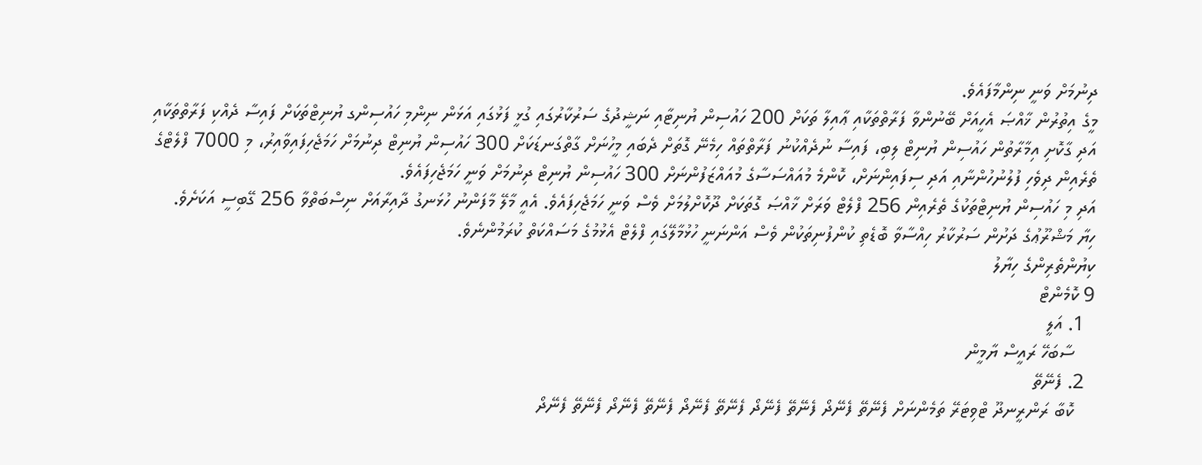ދިނުމަށް ވަނީ ނިންމާފައެވެ.
މީގެ އިތުރުން ޚާއްޞަ އެހީއަށް ބޭނުންވާ ފަރާތްތަކާއި ޢާއިލާ ތަކަށް 200 ހައުސިން ޔުނިޓާއި ނަޝީދުގެ ސަރުކާރުގައި ގުޅީ ފަޅުގައި އަޅަން ނިންމި ހައުސިންގ ޔުނިޓްތަކަށް ފައިސާ ދެއްކި ފަރާތްތަކާއި އަދި ގާކޮށި އިމާރާތުން ހައުސިން ޔުނިޓް ލިބި، ފައިސާ ނުދެއްކުނު ފަރާތްތައް ހިމެނޭ ގޮތަށް ދެބައި މީހުނަށް ގާތްގަނޑަކަށް 300 ހައުސިން ޔުނިޓް ދިނުމަށް ހަމަޖެހިފައިވާއިރު، މި 7000 ފްލެޓްގެ ތެރެއިން ދިވެހި ފުލުނުހުންނާއި އަދި ސިފައިންނަށް، ކޮންމެ މުއައްސަސާގެ މުއައްޒަފުންނަށް 300 ހައުސިން ޔުނިޓް ދިނުމަށް ވަނީ ހަމަޖެހިފައެވެ.
އަދި މި ހައުސިން ޔުނިޓްތަކުގެ ތެރެއިން 256 ފްލެޓް ވަރަށް ޚާއްޞަ ގޮތަކަށް ދޫކޮށްލުމަށް ވެސް ވަނީ ހަމަޖެހިފައެވެ. އެއީ މާލޭ މާފަންނު ހުޅަނގު ދާއިރާއަށް ނިސްބަތްވާ 256 ގޭބިސީ އަކަށެވެ.
ހިޔާ މަޝްރޫޢުގެ ދަށުން ސަރުކާރު ހިއްސާވާ ބޮޑެތި ކުންފުނިތަކުން ވެސް އަންނަނީ ހުޅުމާލޭގައި ފްލެޓް އެޅުމުގެ މަސައްކަތް ކުރަމުންނެވެ.
ކިޔުންތެރިންގެ ހިޔާލު
9 ކޮމެންޓް
  1. އަލީ
    ސާބަހޭ ރައީސް ޔާމީން
  2. ފެނޭތޭ
    ކޮބާ ރަންރީނދޫ ޓްވިޓަރޭ ތަމެންނަށް ފެނޭތޭ ފެނޭދޯ ފެނޭތޭ ފެނޭދޯ ފެނޭތޭ ފެނޭދޯ ފެނޭތޭ ފެނޭދޯ ފެނޭތޭ ފެނޭދޯ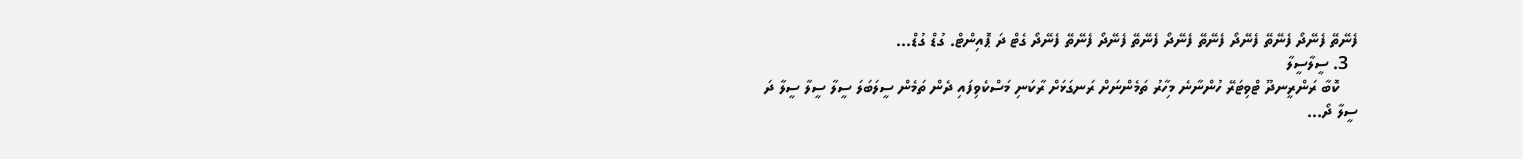ފެނޭތޭ ފެނޭދޯ ފެނޭތޭ ފެނޭދޯ ފެނޭތޭ ފެނޭދޯ ފެނޭތޭ ފެނޭދޯ ފެނޭތޭ ފެނޭދޯ ގެޓް ދަ ޕޮއިންޓް. ގުޑް ގުޑް...
  3. ސީލާސީލާ
    ކޮބާ ރަންރީނދޫ ޓްވިޓަރޭ ހުންނާނެ މިހާރު ތަމެންނަށް ރަނގަޅަށް ރާކަނި މަސްކެވިފައި ދެން ތަމެން ސީލަބަލަ ސީލާ ސީލާ ސީލާ ދަ ސީލާ ދޯ...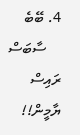4. ބޭބެ
    ސާބަސް ރައިސް ޔާމީން!!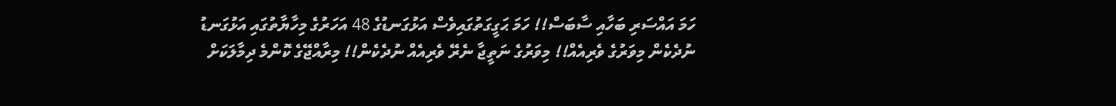ހަމަ އައްސަރި ބަހާއި ސާބަސް!! ހަމަ ޙަގީގަތުގައިވެސް އަޅުގަނޑުގެ 48 އަހަރުގެ މިހާޔާތުގައި އަޅުގަނޑު ނުދެކެން މިވަރުގެ ވެރިއެއް!! މިވަރުގެ ނަތީޖާ ނެރޭ ވެރިއެއް ނުދެކެން!! މިރާއްޖޭގެ ކޮންމެ ދިމާލަކަށް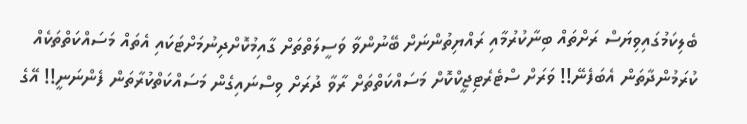ބެލިކަމުގައިވިޔަސް ރަށްތައް ބިނާކުރުމާއި ރައްޔިތުންނަށް ބޭނުންވާ ވަސީލަތްތަށް ގާއިމުކޮށްދިނުމަށްޓަކައި އެތައް މަސައްކަތްތަކެއް ކުރަމުންދާތަން އެބަފެނޭ!! ވަރަށް ސްޓެރެޓިޖީކްކޮށް މަސައްކަތްތަށް ރާވާ ދުރަށް ވިސްނައިގެން މަސައްކަތްކުރާތަން ފެންނަނީ!! އޭގެ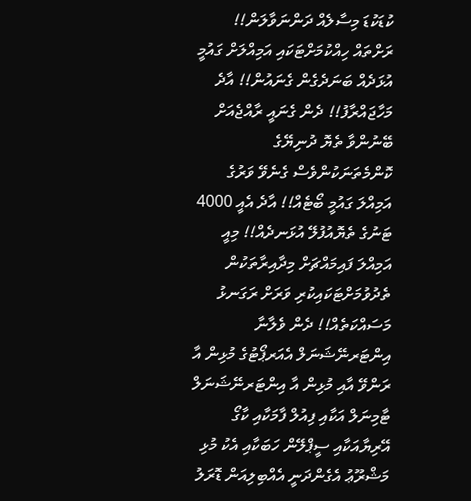ކުޑަކުޑަ މިސާލެއް ދަންނަވާލަން!! ރަށްތައް ހިއްކުމަށްޓަކައި އަމިއްލަށް ގައުމީ އުޅަދެއް ބަނަދެގެން ގެނައުން!! އާދެ މަހާޖައްރާފު!! ދެން ގެނައީ ރާއްޖެއަށް ބޭނުންވާ ތެޔޮ ދުނިޔޭގެ ކޮންމެތަނަކުންވެސް ގެނެވޭ ވަރުގެ އަމިއްލަ ގައުމީ ބޯޓެއް!! އާދެ އެއީ 4000 ޓަނުގެ ތެޔޮއުފުލޭ އުޅަނދެއް!! މިއީ އަމިއްލަ ފައިމައްޗަށް މިދާއިރާތަކުން ތެދުވުމަށްޓަކައިކުރި ވަރަށް ރަގަނޅު މަސައްކަތެއް!! ދެން ވެލާނާ އިންޓަރނޭޝަނަލް އެއަރޕޯޓުގެ މުޅިން އާ ރަންވޭ އާއި މުޅިން އާ އިންޓަރނޭޝަނަލް ޓާމިނަލް އަކާއި ފިއުލް ފާމަކާއި ކާގޯ އޭރިޔާއަކާއި ސީޕްލޭން ހަބަކާއި އެކު މުޅި މަޝްރޫޢު އެގެންދަނީ އެއްބިލިއަން ޑޮރަލު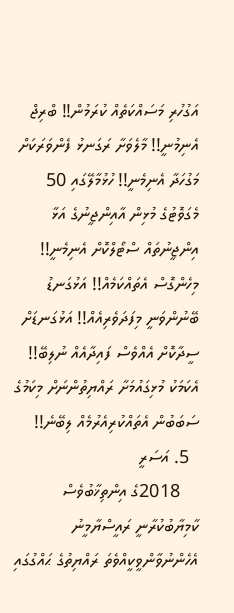އަގުހުރި މަސައްކަތެއް ކުރަމުން!! ބްރިޖް އެނިމުނީ!! މާލެވަށާ ރަގަނޅު ފެންވަރަކަށް މަގުހަދާ އެނިމެނީ!! ހުޅުމާލޭގައި 50 މެގަވޮޓުގެ މުޅިން އާއިންޖީނުގެ އަޅާ އިންޖީނުތައް ސްޓޯލްކޮށް އެނިމެނީ!! މިހެންގޮސް އެތައްކަމެއް!! އަޅުގަނޑު ބޭނުންވަނީ މިފަދަވެރިއެއް!! އަޅުގަނޑަށް ސީދާކޮށް އެއްވެސް ފައިދާއެއް ނުލިބޭ!! އެކަމަކު މުޅިގައުމަށާ ރައްޔިތުންނަށް މިކަމުގެ ސަބަބުން އެތައްކުރިއެރުމެއް ލިބޭނެ!!
  5. އަސަރީ
    2018ގެ އިންތިޚާބުވެސް ކާމިޔާބުކުރާނީ ރައީސްޔާމީނު އެހެންނުވާންވީކީއްވެތަ ރައްޔިތުގެ ޙައްގުގައި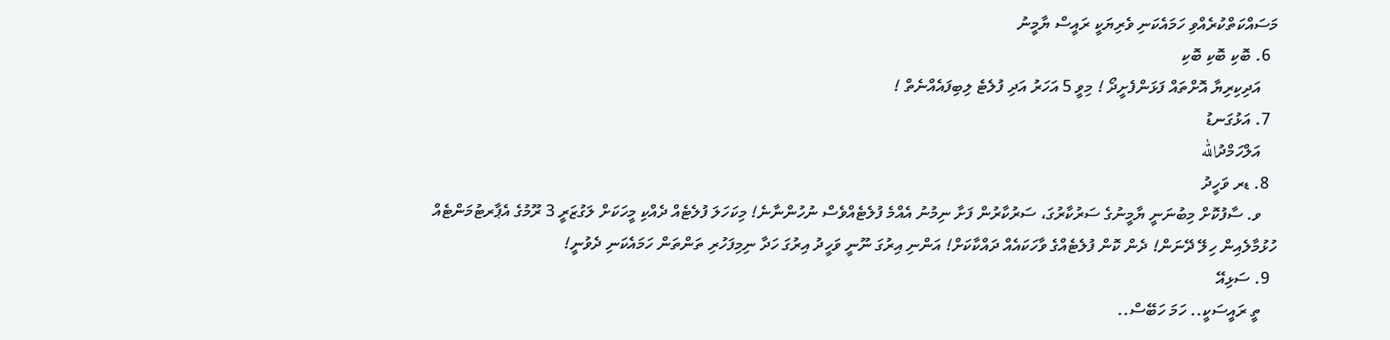މަސައްކަތްކުރެއްވި ހަމައެކަނި ވެރިޔަކީ ރައީސް ޔާމީނު
  6. ބޮކި ބޮކި ބޮކި
    އަދިކިރިޔާ އޮށްތައް ފަޅަންފެށީދޯ ! މިވީ 5 އަހަރު އަދި ފުލެޓެ ލިބިފައެއްނެތް !
  7. އަޅުގަނޑު
    އަލްހަމްދުالله
  8. ޑރ ވަހީދު
    ވ. ސާފުކޮށް މިބުނަނީ ޔާމީނުގެ ސަރުކާރުގަ، ސަރުކާރުން ފަށާ ނިމުނު އެއްމެ ފުލެޓެއްވެސް ނުހުންނާނެ! މިކަހަލަ ފުލެޓެއް ދެއްކި މީހަކަށް ލަގުޒަރީ 3 ރޫމުގެ އެޕާރޓުމަންޓެއް ހުޅުމާލެއިން ހިލޭ ދޭނަން! ދެން ކޮން ފުލެޓެއްގެ ވާހަކައެއް ދައްކާކަށް! އަންނި އިރުގަ ނޫނީ ވަހީދު އިރުގަ ހަދާ ނިމިފަހުރި ތަންތަން ހަމައެކަނި ދެވުނީ!
  9. ސަޅިއޭ
    ތީ ރައީސަކީ.. ހަމަ ހަބޭސް..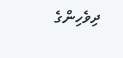ދިވެހިންގެ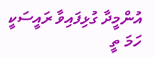އުންމީދާ ގުޅިފައިވާ ރައީސަކީ ހަމަ ތީ